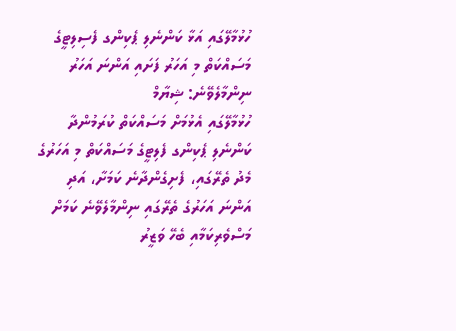ހުޅުމާލޭގައި އަޅާ ކަންނެލި ޕެކިންގ ފެސިލިޓީގެ މަސައްކަތް މި އަހަރު ފަށައި އަންނަ އަހަރު ނިންމާލެވޭނެ: ޝިޔާމް
ހުޅުމާލޭގައި އެޅުމަށް މަސައްކަތް ކުރަމުންދާ ކަންނެލި ޕެކިންގ ފެލިޓީގެ މަސައްކަތް މި އަހަރުގެ މެދު ތެރޭގައި، ފެށިގެންދާނެ ކަމަށާ، އަދި އަންނަ އަހަރުގެ ތެރޭގައި ނިންމާލެވޭނެ ކަމަށް މަސްވެރިކަމާއި ބެހޭ ވަޒީރު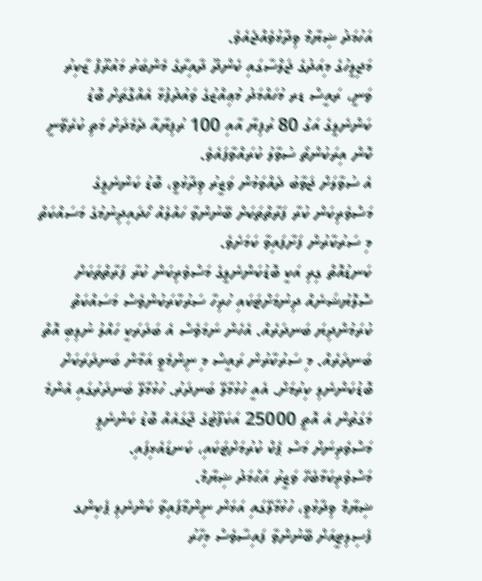އަހުމަދު ޝިޔާމް ވިދާޅުވެއްޖެއެވެ.
މަޖިލީހުގެ މިއަދުގެ ޖަލްސާގައި ކެންދޫ ދާއިރާގެ މެންބަރު މައުރޫފް ޒާކިރު ވަނީ، ރައީސް ޑރ މުހައްމަދު މުޢިއްޒުގެ ވައުދުފުޅާ އެއްގޮތަށް ބޮޑު ކަންނެލީގެ އަގު 80 ރުފިޔާ އާއި 100 ރުފިޔާއާ ދެމެދަށް މަތި ކުރެވޭނީ ކޮން އިރަކުންތޯ ސުވާލު ކުރައްވާފައެވެ.
އެ ސުވާލަށް ޖަވާބު ދެއްވަމުން ވަޒީރު ވިދާޅުވީ، ބޮޑު ކަންނެލީގެ މަސްވެރިކަން ކުރާ ފަރާތްތަކަށް ބޭނުންވާ ހައްލެއް ހޯދައިދިނުމުގެ މަސައްކަތް މި ސަރުކާރުން ފަށާފައިވާ ކަމަށެވެ.
ކަނޑުއޮތް ގިރި އަކީ ބޮޑުކަންނެލީގެ މަސްވެރިކަން ކުރާ ފަރާތްތަކަށް ސޮލޮޔުޝަނެއް ދިނުމަށްޓަކައި ހުރިހާ ސަރުކާރަކުންވެސް މަސައްކަތް ކުރަމުންދިޔަ ބަނދަރެއް. އެހެން ނަމަވެސް އެ ބަދަރަކީ ހައްލު ނުލިބި އޮތް ބަނދަރެއް. މި ސަރުކާރުން ރައީސް މި ނިންމެވީ އަމާން ބަނދަރަކަށް ބޮޑުކަންނެލި ކިރުމަށް. އެއީ ހުޅުމާލޭ ބަނދަރު. ހުޅުމާލޭ ބަނދަރުގައި އެންމެ މަގަތުން އެ އޮތީ 25000 އަކަފޫޓުގެ ޖާގައެއް ބޮޑު ކަންނެލީ މަސްވެރިނަށް މަސް ޕެކް ކުރުމަށްޓަކައި، ކަނޑައެޅިފައި.
މަސްވެރިކަމާބެހޭ ވަޒީރު އަޙްމަދު ޝިޔާމް.
ޝިޔާމް ވިދާޅުވީ، ހުޅުމާލޭގައި އަޅަން ނިންމާފައިވާ ކަންނެލި ޕެކިންގ ފެސިލިޓީއަށް ބޭނުންވާ ފައިސާވެސް މިހާރު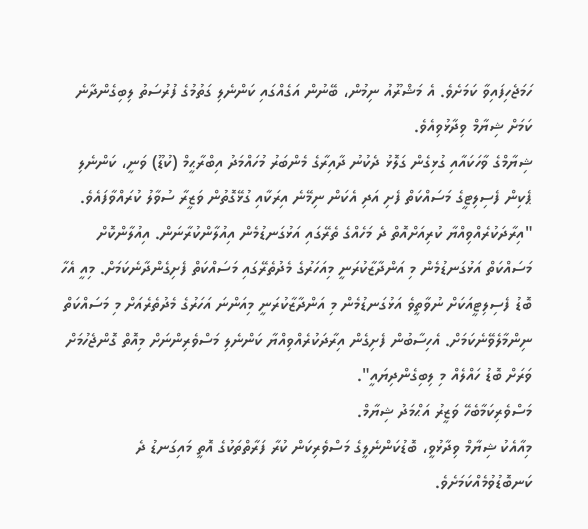ހަމަޖެހިފައިވާ ކަމަށެވެ. އެ މަޝްރޫއު ނިމުން، ބޭނުން އަގެއްގައި ކަންނެލި ގަތުމުގެ ފުރުސަތު ލިބިގެންދާނެ ކަމަށް ޝިޔާމް ވިދާޅުވިއެވެ.
ޝިޔާމްގެ ވާހަކައާއި ގުޅިގެން ގަލޮޅު ދެކުނު ދާއިރާގެ މެންބަރު މުހައްމަދު އިބްރާޙީމް (ކުޑޫ) ވަނީ، ކަންނެލި ޕެކިން ފެސިލިޓީގެ މަސައްކަތް ފެށި އަދި އެކަން ނިމޭނެ އިރަކާއި ގުޅޭގޮތުން ވަޒީރާ ސުވާލު ކުރައްވާފައެވެ.
"އިރާދަކުރެއްވިއްޔާ ކުރިއަށްއޮތް ދެ މަހެއްގެ ތެރޭގައި އަޅުގަނޑުމެން އިއުލާންކުރާނަން. އިއުލާންކޮށް މަސައްކަތް އަޅުގަނޑުމެން މި އަންދާޒާކުރަނީ މިއަހަރުގެ މެދުތެރޭގައި މަސައްކަތް ފެށިގެންދާނެކަމަށް. މިއީ އެހާ ބޮޑު ފެސިލިޓީއަކަށް ނުވާތީވެ އަޅުގަނޑުމެން މި އަންދާޒާކުރަނީ މިއަންނަ އަހަރުގެ މެދުތެރެއަށް މި މަސައްކަތް ނިންމާލެވޭނެކަމަށް. އެހިސާބުން ފެށިގެން އިރާދަކުރެއްވިއްޔާ ކަންނެލި މަސްވެރިންނަށް މިއޮތް ގޮންޖެހުމަށް ވަރަށް ބޮޑު ހައްލެއް މި ލިބިގެންދިޔައީ".
މަސްވެރިކަމާބެހޭ ވަޒީރު އަޙްމަދު ޝިޔާމް.
މިއާއެކު ޝިޔާމް ވިދާޅުވީ، ބޮޑުކަންނެލީގެ މަސްވެރިކަން ކުރާ ފަރާތްތަކުގެ އޮތީ މައިގަނޑު ދެ ކަނބޮޑުވުމެއްކަމަށެވެ.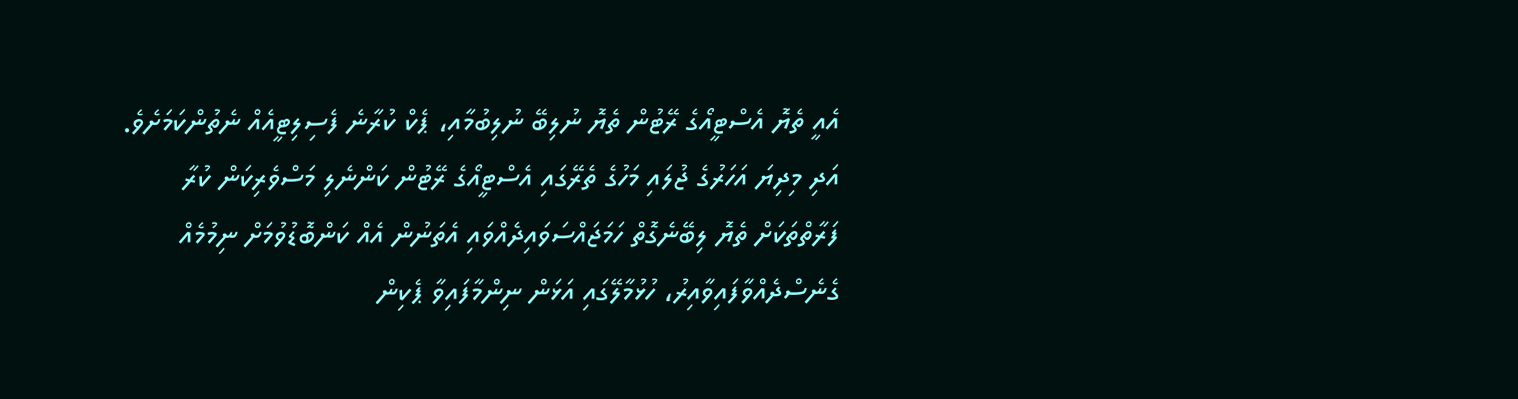އެއީ ތެޔޮ އެސްޓީއޯގެ ރޭޓުން ތެޔޮ ނުލިބޭ ނުލިބުމާއި، ޕެކް ކުރާނެ ފެސިލިޓީއެއް ނެތުންކަމަށެވެ. އަދި މިދިޔަ އަހަރުގެ ޖުލައި މަހުގެ ތެރޭގައި އެސްޓީއޯގެ ރޭޓުން ކަންނެލި މަސްވެރިކަން ކުރާ ފަރާތްތަކަށް ތެޔޮ ލިބޭނެގޮތް ހަމަޖައްސަވައިދެއްވައި އެތަނުން އެއް ކަންބޮޑުވުމަށް ނިމުމެއް ގެނެސްދެއްވާފައިވާއިރު، ހުޅުމާލޭގައި އަޅަން ނިންމާފައިވާ ޕެކިން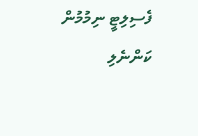ފެސިލިޓީ ނިމުމުން ކަންނެލި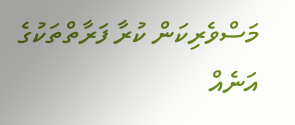މަސްވެރިކަން ކުރާ ފަރާތްތަކުގެ އަނެއް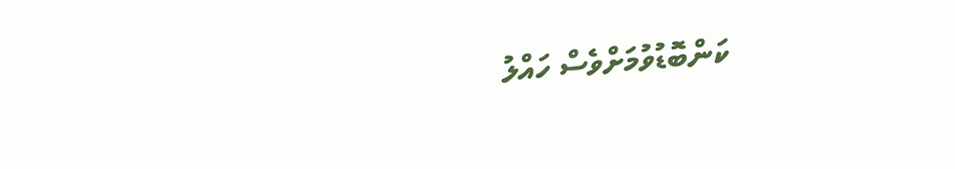ކަންބޮޑުވުމަށްވެސް ހައްލު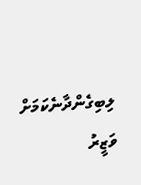ލިބިގެންދާނެކަމަށް ވަޒީރު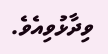ވިދާޅުވިއެވެ.